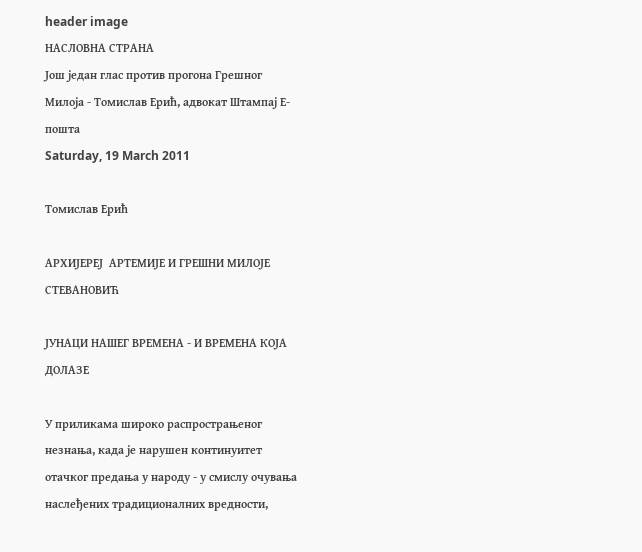header image
НАСЛОВНА СТРАНА
Још један глас против прогона Грешног Милоја - Томислав Ерић, адвокат Штампај Е-пошта
Saturday, 19 March 2011

Томислав Ерић

АРХИЈЕРЕЈ  АРТЕМИЈЕ И ГРЕШНИ МИЛОЈЕ СТЕВАНОВИЋ

ЈУНАЦИ НАШЕГ ВРЕМЕНА - И ВРЕМЕНА КОЈА ДОЛАЗЕ

У приликама широко распрострањеног незнања, када је нарушен континуитет отачког предања у народу - у смислу очувања наслеђених традиционалних вредности,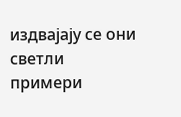издвајају се они светли примери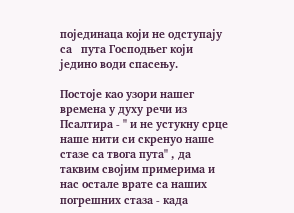појединаца који не одступају са   пута Господњег који једино води спасењу.

Постоје као узори нашег времена у духу речи из Псалтира - '' и не устукну срце наше нити си скренуо наше стазе са твога пута'' , да таквим својим примерима и нас остале врате са наших погрешних стаза - када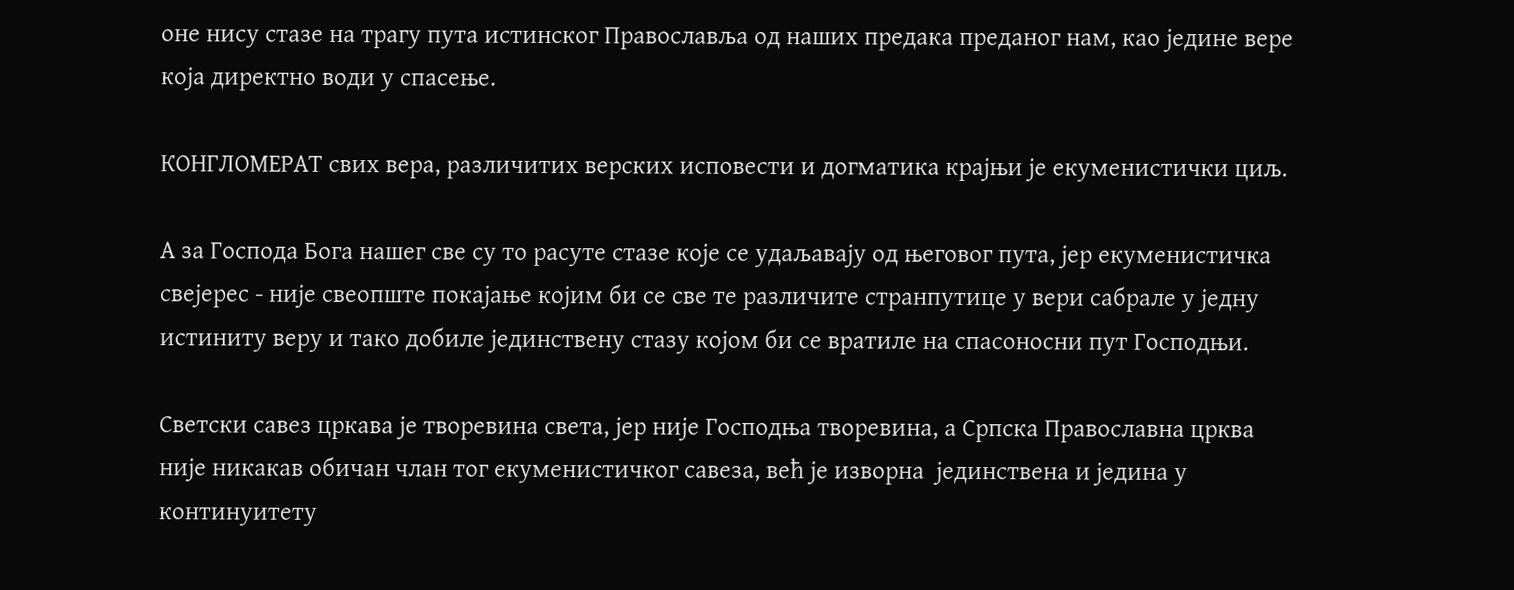оне нису стазе на трагу пута истинског Православља од наших предака преданог нам, као једине вере која директно води у спасење.

КОНГЛОМЕРАТ свих вера, различитих верских исповести и догматика крајњи је екуменистички циљ.

А за Господа Бога нашег све су то расуте стазе које се удаљавају од његовог пута, јер екуменистичка свејерес - није свеопште покајање којим би се све те различите странпутице у вери сабрале у једну истиниту веру и тако добиле јединствену стазу којом би се вратиле на спасоносни пут Господњи.

Светски савез цркава је творевина света, јер није Господња творевина, а Српска Православна црква није никакав обичан члан тог екуменистичког савеза, већ је изворна  јединствена и једина у континуитету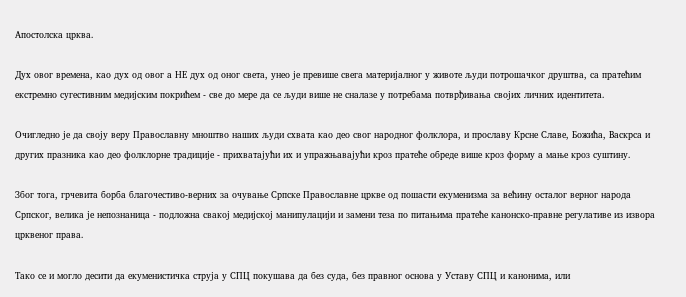Апостолска црква.

Дух овог времена, као дух од овог а НЕ дух од оног света, унео је превише свега материјалног у животе људи потрошачког друштва, са пратећим екстремно сугестивним медијским покрићем - све до мере да се људи више не сналазе у потребама потврђивања својих личних идентитета.

Очигледно је да своју веру Православну мноштво наших људи схвата као део свог народног фолклора, и прославу Крсне Славе, Божића, Васкрса и других празника као део фолклорне традиције - прихватајући их и упражњавајући кроз пратеће обреде више кроз форму а мање кроз суштину.

Због тога, грчевита борба благочестиво-верних за очување Српске Православне цркве од пошасти екуменизма за већину осталог верног народа Српског, велика је непознаница - подложна свакој медијској манипулацији и замени теза по питањима пратеће канонско-правне регулативе из извора црквеног права.

Тако се и могло десити да екуменистичка струја у СПЦ покушава да без суда, без правног основа у Уставу СПЦ и канонима, или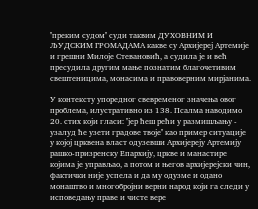''преким судом'' суди таквим ДУХОВНИМ И ЉУДСКИМ ГРОМАДАМА какве су Архијереј Артемије и грешни Милоје Стевановић, а судила је и већ пресудила другим мање познатим благочетивим свештеницима, монасима и правоверним мирјанима.

У контексту упоредног свевременог значења овог проблема, илустративно из 138. Псалма наводимо 20. стих који гласи: ''јер ћеш рећи у размишљању - узалуд ће узети градове твоје'' као пример ситуације у којој црквена власт одузевши Архијереју Артемију рашко-призренску Епархију, цркве и манастире којима је управљао, а потом и његов архијерејски чин, фактички није успела и да му одузме и одано монаштво и многобројни верни народ који га следи у исповедању праве и чисте вере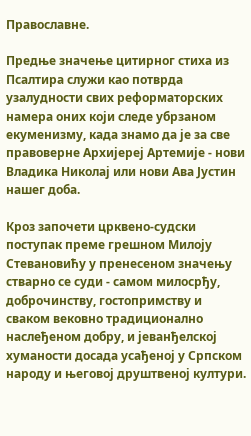Православне.

Предње значење цитирног стиха из Псалтира служи као потврда узалудности свих реформаторских намера оних који следе убрзаном екуменизму, када знамо да је за све правоверне Архијереј Артемије - нови Владика Николај или нови Ава Јустин нашег доба.

Кроз започети црквено-судски поступак преме грешном Милоју Стевановићу у пренесеном значењу стварно се суди - самом милосрђу, доброчинству, гостопримству и сваком вековно традиционално наслеђеном добру, и јеванђелској хуманости досада усађеној у Српском народу и његовој друштвеној култури.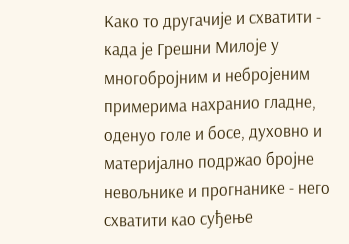Како то другачије и схватити - када је Грешни Милоје у многобројним и небројеним примерима нахранио гладне, оденуо голе и босе, духовно и материјално подржао бројне невољнике и прогнанике - него схватити као суђење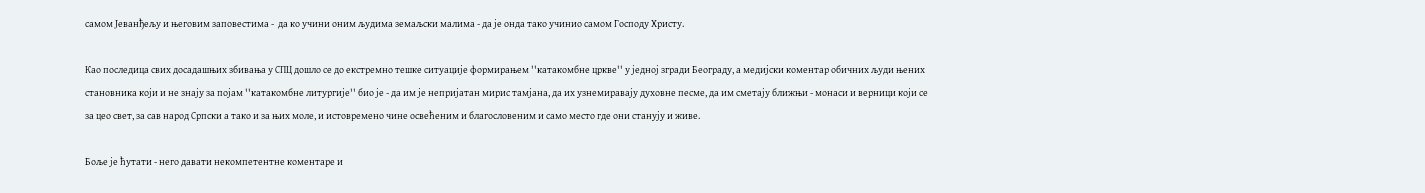самом Јеванђељу и његовим заповестима -  да ко учини оним људима земаљски малима - да је онда тако учинио самом Господу Христу.

Као последица свих досадашњих збивања у СПЦ дошло се до екстремно тешке ситуације формирањем ''катакомбне цркве'' у једној згради Београду, а медијски коментар обичних људи њених становника који и не знају за појам ''катакомбне литургије'' био је - да им је непријатан мирис тамјана, да их узнемиравају духовне песме, да им сметају ближњи - монаси и верници који се за цео свет, за сав народ Српски а тако и за њих моле, и истовремено чине освећеним и благословеним и само место где они станују и живе.

Боље је ћутати - него давати некомпетентне коментаре и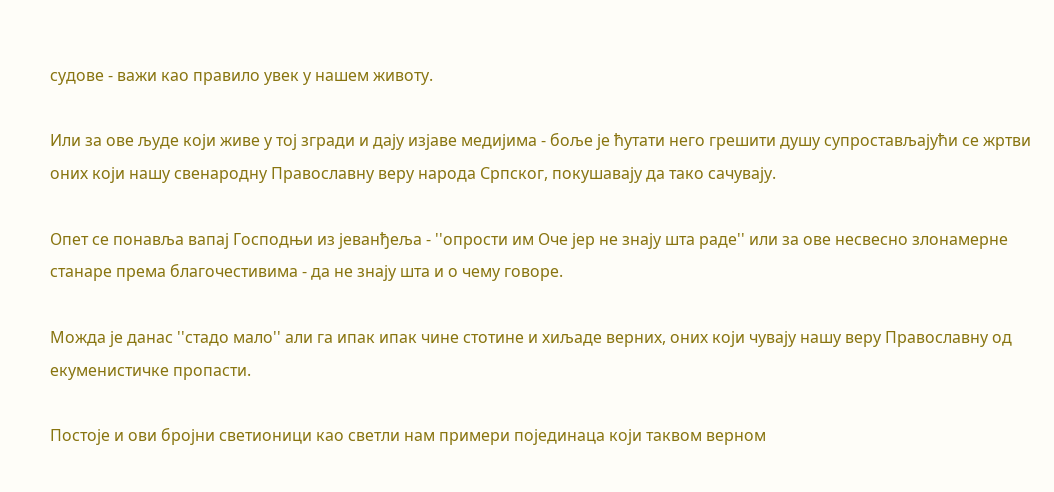судове - важи као правило увек у нашем животу.

Или за ове људе који живе у тој згради и дају изјаве медијима - боље је ћутати него грешити душу супростављајући се жртви оних који нашу свенародну Православну веру народа Српског, покушавају да тако сачувају.

Опет се понавља вапај Господњи из јеванђеља - ''опрости им Оче јер не знају шта раде'' или за ове несвесно злонамерне станаре према благочестивима - да не знају шта и о чему говоре.

Можда је данас ''стадо мало'' али га ипак ипак чине стотине и хиљаде верних, оних који чувају нашу веру Православну од екуменистичке пропасти.

Постоје и ови бројни светионици као светли нам примери појединаца који таквом верном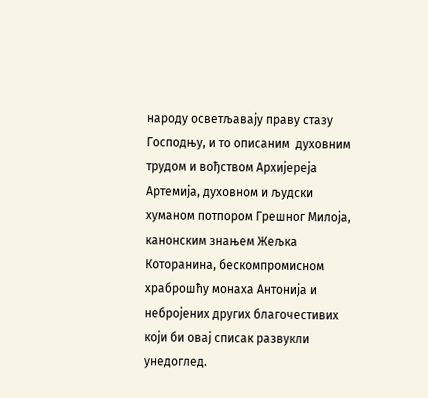народу осветљавају праву стазу Господњу, и то описаним  духовним трудом и вођством Архијереја Артемија, духовном и људски хуманом потпором Грешног Милоја, канонским знањем Жељка Которанина, бескомпромисном храброшћу монаха Антонија и небројених других благочестивих који би овај списак развукли унедоглед.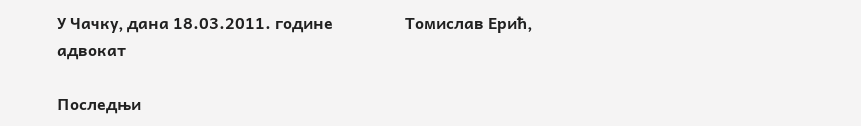У Чачку, дана 18.03.2011. године                  Томислав Ерић, адвокат

Последњи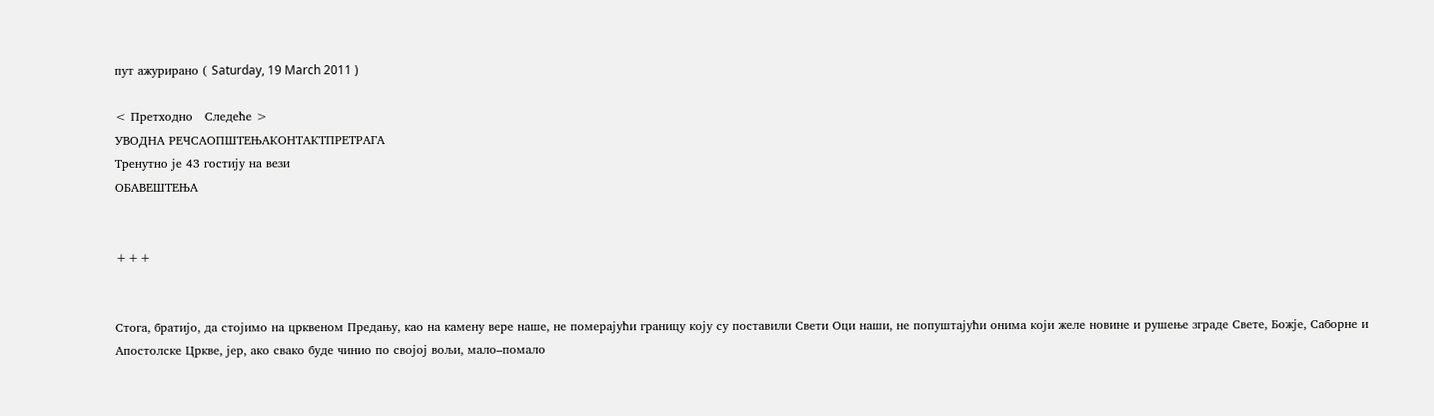пут ажурирано ( Saturday, 19 March 2011 )

< Претходно   Следеће >
УВОДНА РЕЧСАОПШТЕЊАКОНТАКТПРЕТРАГА
Тренутно је 43 гостију на вези
ОБАВЕШТЕЊА


+++


Стога, братијо, да стојимо на црквеном Предању, као на камену вере наше, не померајући границу коју су поставили Свети Оци наши, не попуштајући онима који желе новине и рушење зграде Свете, Божје, Саборне и Апостолске Цркве, јер, ако свако буде чинио по својој вољи, мало–помало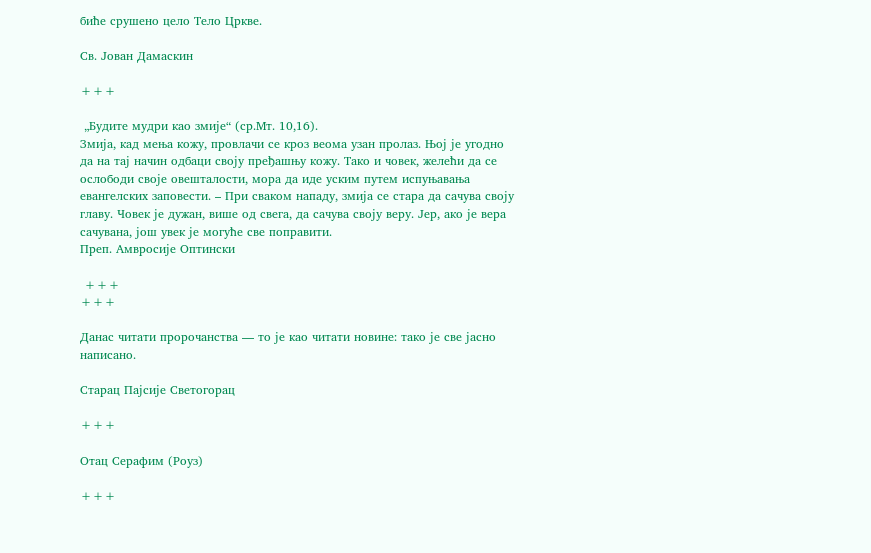биће срушено цело Тело Цркве.

Св. Јован Дамаскин

+++

 „Будите мудри као змије“ (ср.Мт. 10,16).
Змија, кад мења кожу, провлачи се кроз веома узан пролаз. Њој је угодно да на тај начин одбаци своју пређашњу кожу. Тако и човек, желећи да се ослободи своје овешталости, мора да иде уским путем испуњавања евангелских заповести. – При сваком нападу, змија се стара да сачува своју главу. Човек је дужан, више од свега, да сачува своју веру. Јер, ако је вера сачувана, још увек је могуће све поправити.
Преп. Амвросије Оптински

 +++
+++

Данас читати пророчанства — то је као читати новине: тако је све јасно написано.

Старац Пајсије Светогорац

+++

Отац Серафим (Роуз)

+++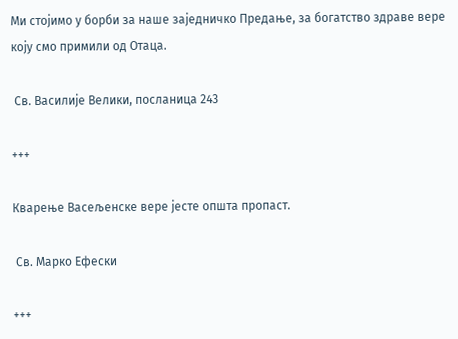Ми стојимо у борби за наше заједничко Предање, за богатство здраве вере коју смо примили од Отаца.

 Св. Василије Велики, посланица 243

+++

Кварење Васељенске вере јесте општа пропаст.

 Св. Марко Ефески

+++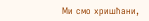Ми смо хришћани,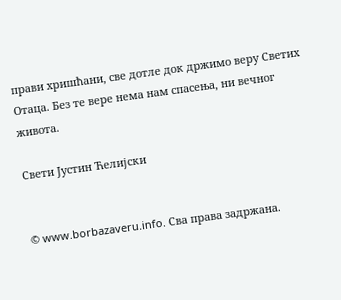прави хришћани, све дотле док држимо веру Светих Отаца. Без те вере нема нам спасења, ни вечног живота.

Свети Јустин Ћелијски


© www.borbazaveru.info. Сва права задржана.